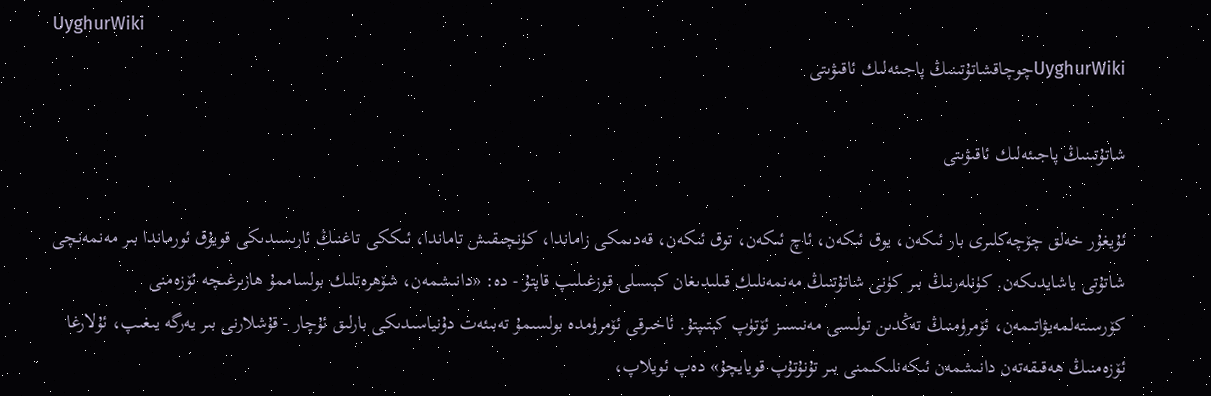UyghurWiki
UyghurWikiچوچاقشاتۇتىنىڭ پاجىئەلىك ئاقىۋىتى

شاتۇتىنىڭ پاجىئەلىك ئاقىۋىتى

ئۇيغۇر خەلق چۆچەكلىرى بار ئىكەن، يوق ئىكەن، ئاچ ئىكەن، توق ئىكەن، قەدىمكى زاماندا، كۈنچىقىش تاماندا، ئىككى تاغنىڭ ئارىسىدىكى قويۇق ئورماندا بىر مەنمەنچى شاتۇتى ياشايدىكەن. كۈنلەرنىڭ بىر كۈنى شاتۇتنىڭ مەنمەنلىك قىلىدىغان كېسىلى قوزغىلىپ قاپتۇ - دە: «دانىشمەن، شۆھرەتلىك بولساممۇ ھازىرغىچە ئۆزەمنى كۆرسىتەلمەيۋاتىمەن، ئۆمرۈمنىڭ تەڭدىن تولىسى مەنىسىز ئۆتۈپ كېتىپتۇ. ئاخىرقى ئۆمرۈمدە بولسىمۇ تەبىئەت دۇنياسىدىكى بارلىق ئۇچار - قۇشلارنى بىر يەرگە يىغىپ، ئۇلارغا ئۆزەمنىڭ ھەقىقەتەن دانىشمەن ئىكەنلىكىمنى بىر تۇنۇتۇپ قويايچۇ» دەپ ئويلاپ،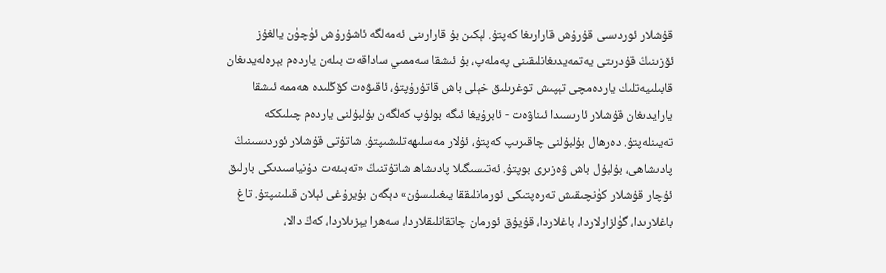قۇشلار ئوردىسى قۇرۇش قارارىغا كەپتۇ. لېكىن بۇ قارارىنى ئەمەلگە ئاشۇرۇش ئۈچۈن يالغۇز ئۆزىنىڭ قۇدرىتى يەتمەيدىغانلىقىنى پەملەپ، بۇ ئىشقا سەممىي ساداقەت بىلەن ياردەم بېرەلەيدىغان قابىلىيەتلىك ياردەمچى تېپىش توغرىلىق خېلى باش قاتۇرۇپتۇ، ئاقىۋەت كۆڭلىدە ھەممە ئىشقا يارايدىغان قۇشلار ئارىسىدا ئىناۋەت - ئابرۇيغا ئىگە بولۇپ كەلگەن بۇلبۇلنى ياردەم چىلىككە تەيىنلەپتۇ. دەرھال بۇلبۇلنى چاقىرىپ كەپتۇ، ئۇلار مەسلىھەتلىشىپتۇ. شاتۇتى قۇشلار ئوردىسىنىڭ پادىشاھى، بۇلبۇل باش ۋەزىرى بوپتۇ. ئەتىسىگىلا پادىشاھ شاتۇتنىڭ «تەبىئەت دۇنياسىدىكى بارلىق ئۇچار قۇشلار كۈنچىقىش تەرەپتىكى ئورمانلىققا يىغىلىسۇن» دېگەن بۇيرۇغى ئېلان قىلىنىپتۇ. تاغ باغلارىدا، گۈلزارلاردا، باغلاردا، قۇيۇق ئورمان چاتقانلىقلاردا، سەھرا يېزىلاردا، كەڭ دالا،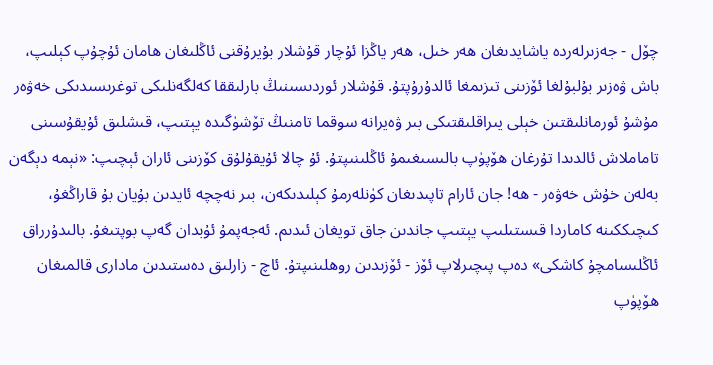چۆل - جەزىرلەردە ياشايدىغان ھەر خىل، ھەر ياڭزا ئۇچار قۇشلار بۇيرۇقنى ئاڭلىغان ھامان ئۇچۇپ كېلىپ، باش ۋەزىر بۇلبۇلغا ئۆزىنى تىزىمغا ئالدۇرۇپتۇ. قۇشلار ئوردىسىنىڭ بارلىققا كەلگەنلىكى توغرىسىدىكى خەۋەر مۇشۇ ئورمانلىقتىن خېلى يىراقلىقتىكى بىر ۋەيرانە سوقما تامنىڭ تۆشۈگىدە يېتىپ، قىشلىق ئۇيقۇسىنى تاماملاش ئالدىدا تۇرغان ھۆپۈپ بالىسىغىمۇ ئاڭلىنىپتۇ. ئۇ چالا ئۇيقۇلۇق كۆزىنى ئاران ئېچىپ: «نېمە دېگەن بەلەن خۇش خەۋەر - ھە! جان ئارام تاپىدىغان كۈنلەرمۇ كېلىدىكەن، بىر نەچچە ئايدىن بۇيان بۇ قاراڭغۇ، كىچىككىنە كاماردا قىستىلىپ يېتىپ جاندىن جاق تويغان ئىدىم. ئەجەپمۇ ئۇبدان گەپ بوپتىغۇ. بالىدۇرراق ئاڭلىسامچۇ كاشكى» دەپ پىچىرلاپ ئۆز - ئۆزىدىن روھلىنىپتۇ. ئاچ - زارلىق دەستىدىن مادارى قالمىغان ھۆپۈپ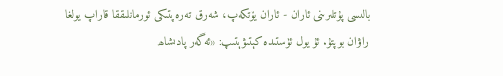بالىسى پۇتلىرىنى ئاران - ئاران يۆتكەپ، شەرق تەرەپتىكى ئورمانلىققا قاراپ يولغا راۋان بوپتۇ. ئۇ يول ئۈستىدە كېتىۋېتىپ: «ئەگەر پادىشاھ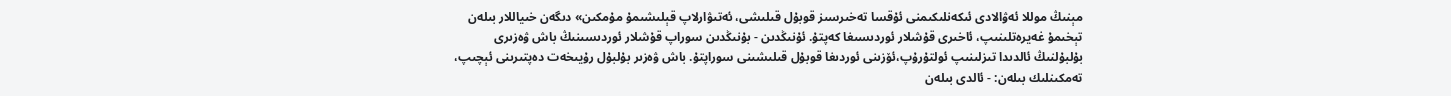مېنىڭ موللا ئەۋالادى ئىكەنلىكىمنى ئۇقسا تەخىرسىز قوبۇل قىلىشى، ئەتىۋارلاپ قېلىشىمۇ مۇمكىن» دىگەن خىياللار بىلەن تېخىمۇ غەيرەتلىنىپ، ئاخىرى قۇشلار ئوردىسىغا كەپتۇ. ئۇنىڭدىن - بۇنىڭدىن سوراپ قۇشلار ئوردىسىنىڭ باش ۋەزىرى بۇلبۇلنىڭ ئالدىدا تىزلىنىپ ئولتۇرۇپ،ئۆزىنى ئوردىغا قوبۇل قىلىشىنى سوراپتۇ. باش ۋەزىر بۇلبۇل رۇيىخەت دەپتىرىنى ئېچىپ، تەمكىنلىك بىلەن: - ئالدى بىلەن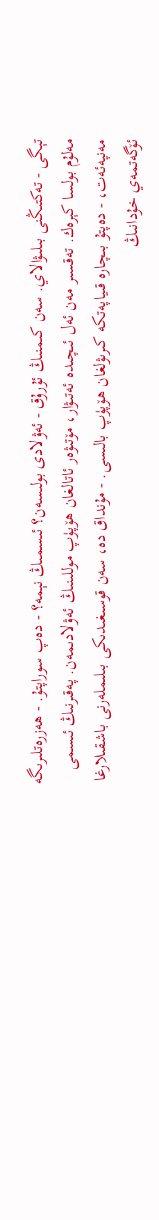تېگى - تەكتىڭنى بىلىۋالاي. سەن كىمنىڭ ئۇرۇق - ئەۋلادى بولىسەن؟ ئىسمىڭ نېمە؟ - دەپ سوراپتۇ. - ھەزرەتلىرىگە مەلۇم بولسا كېرەك. تەقسىر مەن ئەل ئىچىدە ئەتىۋار، مۆتىۋەر ئاتالغان ھۆپۈپ موللىنىڭ ئەۋلادىمەن. پەقىرنىڭ ئىسمى مەنپەئەت، - دەپتۇ بىچارە قىياپەتكە كىرىۋلغان ھۆپۈپ بالىسى. - مۇنداق دە، سەن قوسىغىدىكى بىلىملەرنى باشقىلارغا ئۆگەتمەي خۇدانىڭ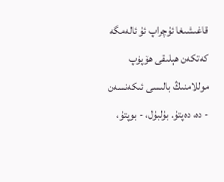قاغىشىغا ئۇچراپ ئۇ ئالەمگە كەتكەن ھېلىقى ھۆپۈپ موللامنىڭ بالىسى ئىكەنسەن - دە، دەپتۇ. بۇلبۇل، - بوپتۇ،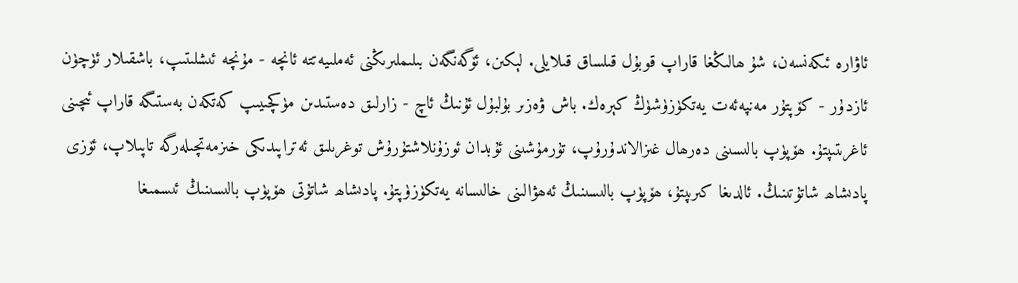ئاۋارە ئىكەنسەن، شۇ ھالىڭغا قاراپ قوبۇل قىلساق قىلايلى. لېكىن، ئۆگەنگەن بىلىملىرىڭنى ئەملىيەتتە ئانچە - مۇنچە ئىشلىتىپ، باشقىلار ئۈچۈن ئازدۇر - كۆپتۇر مەنپەئەت يەتكۈزۈشۈڭ كېرەك. باش ۋەزىر بۇلبۇل ئۇنىڭ ئاچ - زارلىق دەستىدىن مۈكچىيىپ كەتكەن بەستىگە قاراپ ئىچىنى ئاغرىتىپتۇ. ھۆپۈپ بالىسىنى دەرھال غىزالاندۇرۇپ، تۇرمۇشىنى ئۇبدان ئوزۇنلاشتۇرۇش توغرىلىق ئەتراپىدىكى خىزمەتچىلەرگە تاپىلاپ، ئۆزى پادىشاھ شاتۇتىنىڭ. ئالدىغا كىرىپتۇ، ھۆپۈپ بالىسىنىڭ ئەھۋالىنى خالىسانە يەتكۈزۈپتۇ. پادىشاھ شاتۇتى ھۆپۈپ بالىسىنىڭ ئىسمىغا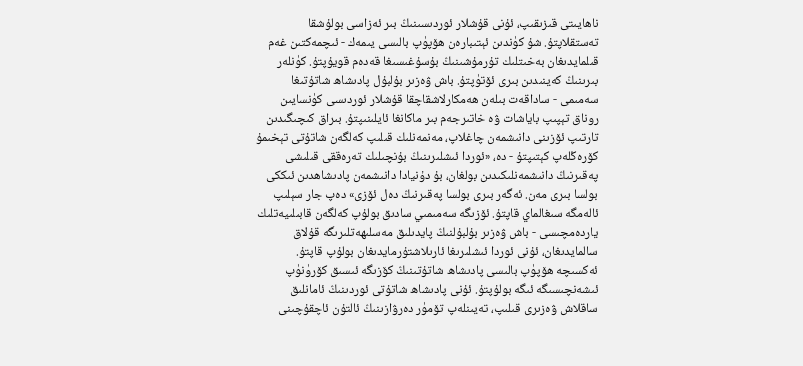ناھايىتى قىزىقىپ، ئۇنى قۇشلار ئوردىسىنىڭ بىر ئەزاسى بولۇشقا تەستقلاپتۇ. شۇ كۈندىن ئېتىبارەن ھۆپۈپ بالىسى يىمەك - ئىچمەكتىن غەم قىلمايدىغان بەخىتلىك تۇرمۇشىنىڭ بۇسۇغىسىغا قەدەم قويۇپتۇ. كۈنلەر بىرىنىڭ كەينىدىن بىرى ئۆتۈپتۇ. باش ۋەزىر بۇلبۇل پادىشاھ شاتۇتىغا سەمىمى - ساداقەت بىلەن ھەمكارلاشقاچقا قۇشلار ئوردىسى كۈنسايىن روناق تېپىپ باياشات ۋە خاتىرجەم بىر ماكانغا ئايلىنىپتۇ. بىراق كىچىگىدىن تارتىپ ئۆزىنى دانىشمەن چاغلاپ، مەنمەنلىك قىلىپ كەلگەن شاتۇتى تېخىمۇ كۆرەڭلەپ كېتىپتۇ - دە، «ئوردا ئىشلىرىنىڭ بۇنچىلىك تەرەققى قىلىشى پەقىرنىڭ دانىشمەنلىكىدىن بولغان، بۇ دۇنيادا دانىشمەن پادىشاھدىن ئىككى بولسا بىرى مەن. ئەگەر بىرى بولسا پەقىرنىڭ دەل ئۆزى» دەپ جار سېلىپ ئالەمگە سىغالماي قاپتۇ. ئۆزىگە سەمىمىي سادىق بولۇپ كەلگەن قابىلىيەتلىك ياردەمچىسى - باش ۋەزىر بۇلبۇلنىڭ پايدىلىق مەسلىھەتلىرىگە قۇلاق سالمايدىغان، ئۇنى ئوردا ئىشلىرىغا ئارىلاشتۇرمايدىغان بولۇپ قاپتۇ. ئەكسىچە ھۆپۈپ بالىسى پادىشاھ شاتۇتىنىڭ كۆزىگە ئىسىق كۆرۈنۈپ ئىشەنچىسىگە ئىگە بولۇپتۇ. ئۇنى پادىشاھ شاتۇتى ئوردىنىڭ ئامانلىق ساقلاش ۋەزىرى قىلىپ، تەيىنلەپ تۆمۈر دەرۋازىنىڭ ئالتۇن ئاچقۇچىنى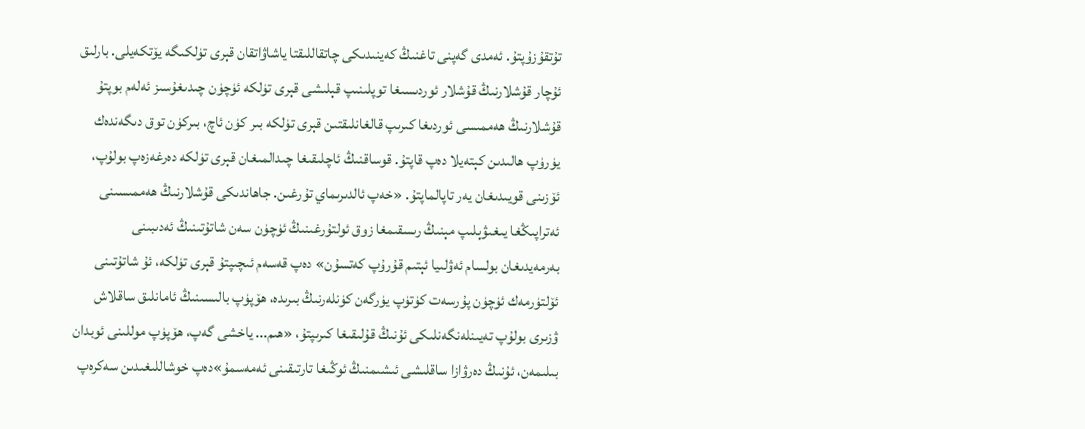تۇتقۇزۇپتۇ. ئەمدى گەپنى تاغنىڭ كەينىدىكى چاتقاللىقتا ياشاۋاتقان قېرى تۈلكىگە يۆتكەيلى. بارلىق ئۇچار قۇشلارنىڭ قۇشلار ئوردىسىغا توپلىنىپ قېلىشى قېرى تۈلكە ئۈچۈن چىدىغۇسىز ئەلەم بوپتۇ قۇشلارنىڭ ھەممىسى ئوردىغا كىرىپ قالغانلىقتىن قېرى تۈلكە بىر كۈن ئاچ، بىركۈن توق دىگەندەك يۈرۈپ ھالىدىن كېتەيلا دەپ قاپتۇ. قوساقنىڭ ئاچلىقىغا چىدالمىغان قېرى تۈلكە دەرغەزەپ بولۇپ، ئۆزىنى قويىدىغان يەر تاپالماپتۇ. «خەپ ئالدىرىماي تۇرغىن. جاھاندىكى قۇشلارنىڭ ھەممىسىنى ئەتراپىڭغا يىغىۋېلىپ مېنىڭ رىسقىمغا زوق ئولتۇرغىنىڭ ئۈچۈن سەن شاتۇتىنىڭ ئەدىبىنى بەرمەيدىغان بولسام ئەۋلىيا ئېتىم قۇرۇپ كەتسۇن» دەپ قەسەم ئىچىپتۇ قېرى تۈلكە، ئۇ شاتۇتىنى ئۆلتۈرمەك ئۈچۈن پۇرسەت كۈتۈپ يۈرگەن كۈنلەرنىڭ بىرىدە، ھۆپۈپ بالىسىنىڭ ئامانلىق ساقلاش ۋزىرى بولۇپ تەيىنلەنگەنلىكى ئۇنىڭ قۇلىقىغا كىرىپتۇ، «ھىم... ياخشى گەپ، ھۆپۈپ موللىنى ئوبدان بىلىمەن، ئۇنىڭ دەرۋازا ساقلىشى ئىشىمنىڭ ئوڭىغا تارتىقىنى ئەمەسمۇ»دەپ خوشاللىغىدىن سەكرەپ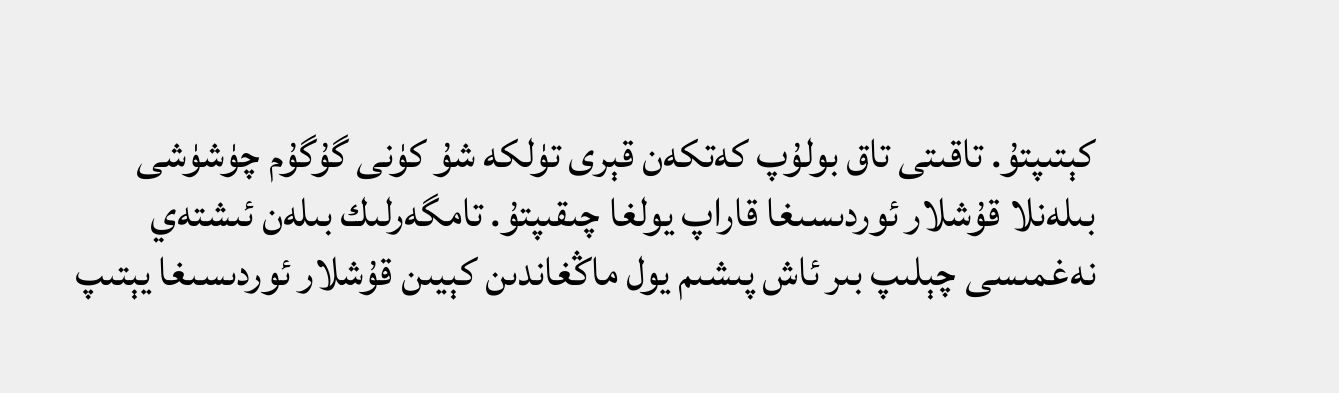كېتىپتۇ. تاقىتى تاق بولۇپ كەتكەن قېرى تۈلكە شۇ كۈنى گۇگۇم چۈشۈشى بىلەنلا قۇشلار ئوردىسىغا قاراپ يولغا چىقىپتۇ. تامگەرلىك بىلەن ئىشتەي نەغمىسى چېلىپ بىر ئاش پىشىم يول ماڭغاندىن كېيىن قۇشلار ئوردىسىغا يېتىپ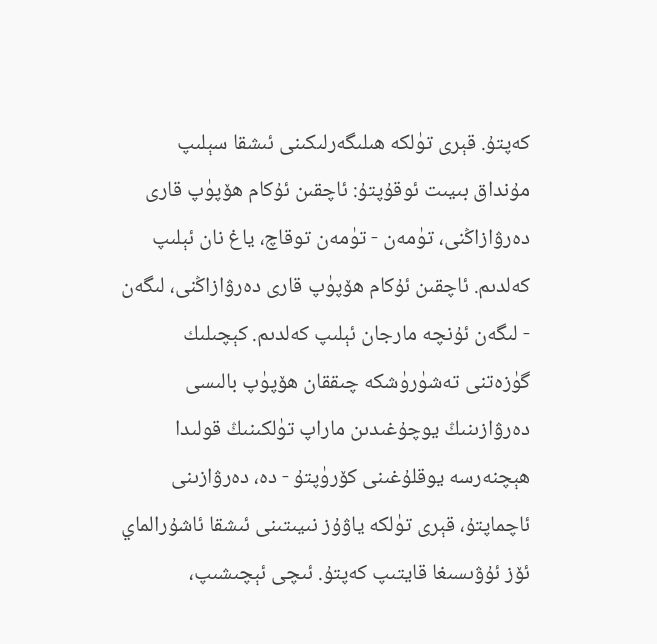كەپتۇ. قېرى تۈلكە ھىلىگەرلىكىنى ئىشقا سېلىپ مۇنداق بىيىت ئوقۇپتۇ: ئاچقىن ئۇكام ھۆپۈپ قارى دەرۋازاڭنى، تۈمەن - تۈمەن توقاچ، ياغ نان ئېلىپ كەلدىم. ئاچقىن ئۇكام ھۆپۈپ قارى دەرۋازاڭنى، لىگەن - لىگەن ئۇنچە مارجان ئېلىپ كەلدىم. كېچىلىك گۈزەتنى تەشۈرۈشكە چىققان ھۆپۈپ بالىسى دەرۋازىنىڭ يوچۇغىدىن ماراپ تۈلكىنىڭ قولىدا ھېچنەرسە يوقلۇغىنى كۆرۈپتۇ - دە، دەرۋازىنى ئاچماپتۇ، قېرى تۈلكە ياۋۇز نىيىتىنى ئىشقا ئاشۇرالماي ئۆز ئۇۋىسىغا قايتىپ كەپتۇ. ئىچى ئېچىشىپ،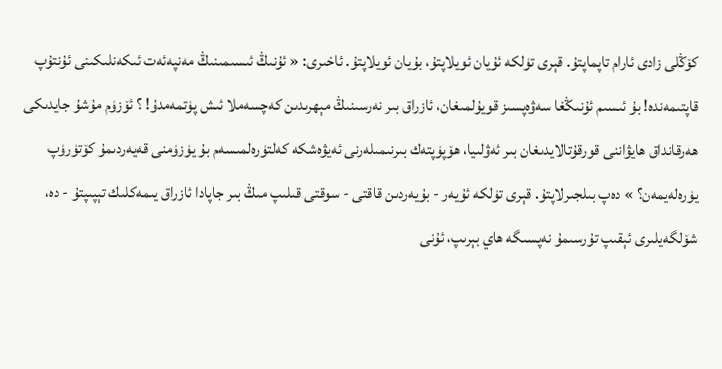كۆڭلى زادى ئارام تاپماپتۇ. قېرى تۈلكە ئۇيان ئويلاپتۇ، بۇيان ئويلاپتۇ. ئاخىرى: « ئۇنىڭ ئىسىمىنىڭ مەنپەئەت ئىكەنلىكىنى ئۇنتۇپ قاپتىمەندە! بۇ ئىسىم ئۇنىڭغا سەۋەپسىز قويۇلمىغان، ئازراق بىر نەرسىنىڭ مېھرىدىن كەچسەملا ئىش پۈتمەمدۇ! ؟ ئۆزۈم مۇشۇ جايدىكى ھەرقانداق ھايۋاننى قورقۇتالايدىغان بىر ئەۋلىيا، ھۆپۈپتەك بىرنىمىلەرنى ئەيۋەشكە كەلتۈرەلمىسەم بۇ يۈزۈمنى قەيەردىمۇ كۆتۈرۈپ يۈرەلەيمەن؟ » دەپ بىلجىرلاپتۇ. قېرى تۈلكە ئۇيەر - بۇيەردىن قاقتى - سوقتى قىلىپ مىڭ بىر جاپادا ئازراق يىمەكلىك تېپىپتۇ - دە، شۆلگەيلىرى ئېقىپ تۇرسىمۇ نەپسىگە ھاي بېرىپ، ئۇنى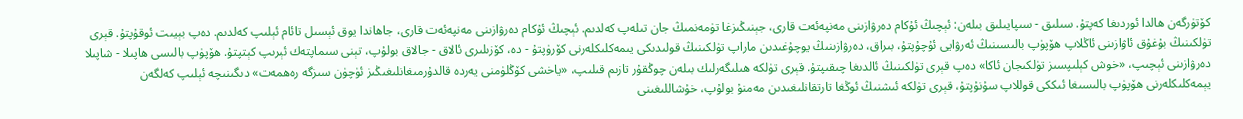كۆتۈرگەن ھالدا ئوردىغا كەپتۇ. سىلىق - سىپايىلىق بىلەن: ئېچىڭ ئۇكام دەرۋازىنى مەنپەئەت قارى، جېنىڭىزغا تۈمەنمىڭ جان تىلەپ كەلدىم. ئېچىڭ ئۇكام دەرۋازىنى مەنپەئەت قارى، جاھاندا يوق ئېسىل تائام ئېلىپ كەلدىم. دەپ بېيىت ئوقۇپتۇ. قېرى تۈلكىنىڭ بۇغۇق ئاۋازىنى ئاڭلاپ ھۆپۈپ بالىسىنىڭ ئەرۋايى ئۇچۇپتۇ، بىراق، دەرۋازىنىڭ يوچۇغىدىن ماراپ تۈلكىنىڭ قولىدىكى يىمەكلىكلەرنى كۆرۈپتۇ - دە، كۆزىلىرى ئالاق - جالاق بولۇپ، تېنى سىماپتەك ئېرىپ كېتپتۇ. ھۆپۈپ بالىسى ھاپىلا - شاپىلا دەرۋازىنى ئېچىپ، «خوش كېلىپسىز تۈلكىجان ئاكا» دەپ قېرى تۈلكىنىڭ ئالدىغا چىقىپتۇ. قېرى تۈلكە ھىلىگەرلىك بىلەن چوڭقۇر تازىم قىلىپ، «ياخشى كۆڭلۈمنى يەردە قالدۇرمىغانلىغىڭىز ئۈچۈن سىزگە رەھمەت» دىگىنىچە ئېلىپ كەلگەن يېمەكلىكلەرنى ھۆپۈپ بالىسىغا ئىككى قوللاپ سۇنۇپتۇ، قېرى تۈلكە ئىشنىڭ ئوڭغا تارتقانلىغىدىن مەمنۇ بولۇپ، خۇشاللىغىنى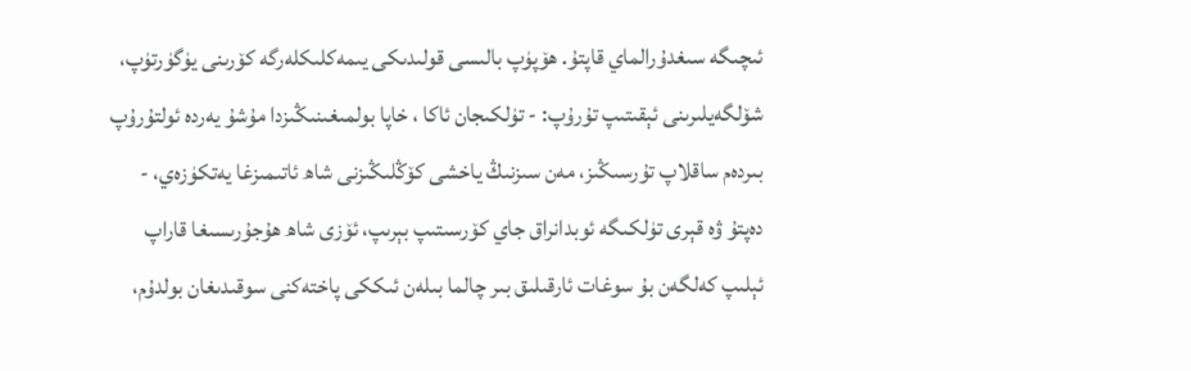ئىچىگە سىغدۇرالماي قاپتۇ. ھۆپۈپ بالىسى قولىدىكى يىمەكلىكلەرگە كۆرىنى يۈگۈرتۈپ، شۆلگەيلىرىنى ئېقىتىپ تۇرۇپ: - تۈلكىجان ئاكا ، خاپا بولمىغىنىڭىزدا مۇشۇ يەردە ئولتۇرۇپ بىردەم ساقلاپ تۇرسىڭىز، مەن سىزنىڭ ياخشى كۆڭلىڭىزنى شاھ ئاتىمىزغا يەتكۈزەي، - دەپتۇ ۋە قېرى تۈلكىگە ئوبدانراق جاي كۆرسىتىپ بېرىپ، ئۆزى شاھ ھۇجۇرىسىغا قاراپ ئېلىپ كەلگەن بۇ سوغات ئارقىلىق بىر چالما بىلەن ئىككى پاختەكنى سوقىدىغان بولدۇم،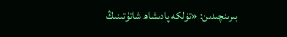بىرىنچىدىن: «تۈلكە پادىشاھ شاتۇتىنىڭ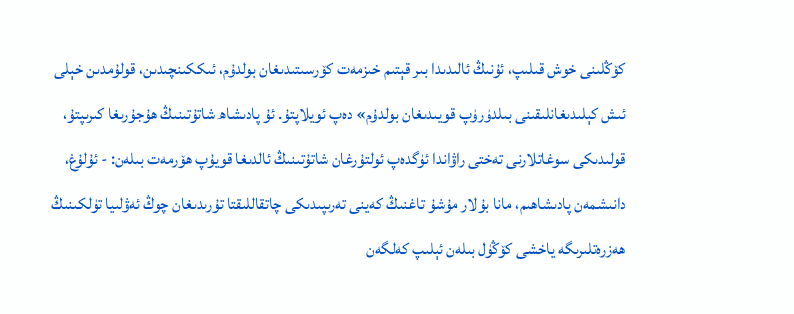كۆڭلىنى خوش قىلىپ، ئۇنىڭ ئالىدىدا بىر قېتىم خىزمەت كۆرسىتىدىغان بولدۇم، ئىككىنچىدىن، قولۇمدىن خېلى ئىش كېلىدىغانلىقىنى بىلدۈرۈپ قويىدىغان بولدۇم» دەپ ئويلاپتۇ. ئۇ پادىشاھ شاتۇتىنىڭ ھۇجۇرىغا كىرىپتۇ، قولىدىكى سوغاتلارنى تەختى راۋاندا ئۈگدەپ ئولتۇرغان شاتۇتىنىڭ ئالدىغا قويۇپ ھۆرمەت بىلەن: - ئۇلۇغ، دانىشمەن پادىشاھىم، مانا بۇلار مۇشۇ تاغنىڭ كەينى تەرىپىدىكى چاتقاللىقتا تۇرىدىغان چوڭ ئەۋلىيا تۈلكىنىڭ ھەزرەتلىرىگە ياخشى كۆڭۈل بىلەن ئېلىپ كەلگەن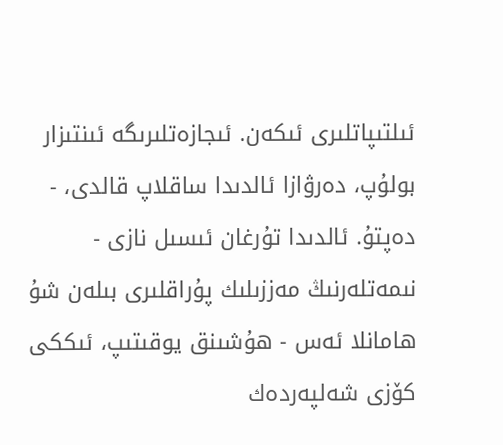ئىلتىپاتلىرى ئىكەن. ئىجازەتلىرىگە ئىنتىزار بولۇپ، دەرۋازا ئالدىدا ساقلاپ قالدى، - دەپتۇ. ئالدىدا تۇرغان ئىسىل نازى - نىمەتلەرنىڭ مەززىلىك پۇراقلىرى بىلەن شۇ ھامانلا ئەس - ھۇشىنق يوقىتىپ، ئىككى كۆزى شەلپەردەك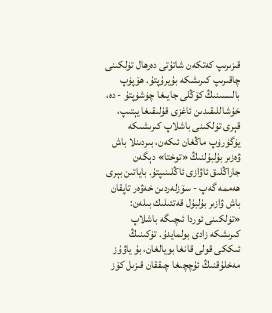قىزىرىپ كەتكەن شاتۇتى دەرھال تۈلكىنى چاقىرىپ كىرىشكە بۇيرۇپتۇ. ھۆپۈپ بالىسىنىڭ كۆڭلى جايىغا چۈشۈپتۇ - دە، خۇشاللىقىدىن ئاغزى قۇلىقىغا يېتىپ، قېرى تۈلكىنى باشلاپ كىرىشىكە يۈگۈرۈپ ماڭغان ئىكەن، بىردىنلا باش ۋەزىر بۇلبۇلنىڭ «توختا» دېگەن جاراڭلىق ئاۋازى ئاڭلىنىپتۇ. باياتىن بېرى ھەممە گەپ - سۆزلەردىن خەۋەر تاپقان باش ۋازىر بۇلبۇل قەتئىلىك بىلەن: «تۈلكىنى ئوردا ئىچىگە باشلاپ كىرىشكە زادى بولمايدۇ. تۈكىنىڭ ئىككى قولى قانغا بويالغان، بۇ ياۋۇز مەخلۇقنىڭ ئۇچچىغا چىققان قىزىل كۆز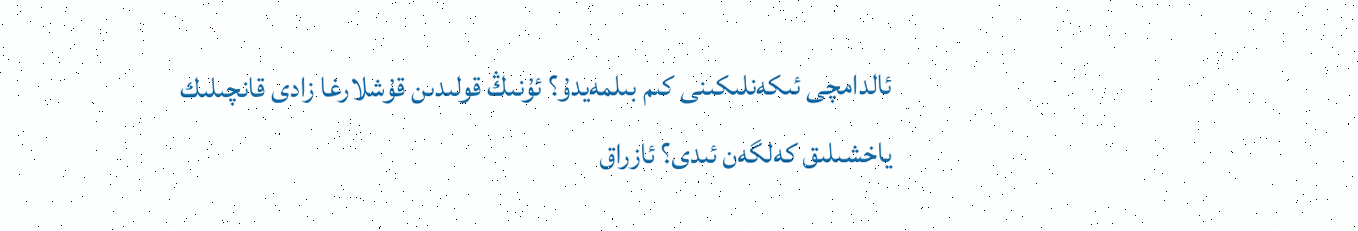ئالدامچى ئىكەنلىكىنى كىم بىلمەيدۇ؟ ئۇنىڭ قولىدىن قۇشلارغا زادى قانچىلىك ياخشىلىق كەلگەن ئىدى؟ ئازراق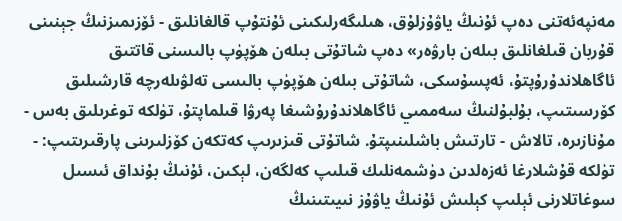مەنپەئەتنى دەپ ئۇنىڭ ياۋۇزلۇق، ھىلىگەرلىكىنى ئۇنتۇپ قالغانلىق - ئۆزىمىزنىڭ جېنىنى قۇربان قىلغانلىق بىلەن بارۋەر» دەپ شاتۇتى بىلەن ھۆپۈپ بالىسنى قاتتىق ئاگاھلاندۇرۇپتۇ، ئەپسۇسكى، شاتۇتى بىلەن ھۆپۈپ بالىسى تەلۋىلەرچە قارشىلىق كۆرسىتىپ، بۇلبۇلنىڭ سەممىي ئاگاھلاندۇرۇشىغا پەرۋا قىلماپتۇ، تۈلكە توغرىلىق بەس - مۇنازىرە، تالاش - تارتىش باشلىنىپتۇ. شاتۇتى قىزىرىپ كەتكەن كۆزلىرىنى پارقىرىتىپ: - تۈلكە قۇشلارغا ئەزەلدىن دۈشمەنلىك قىلىپ كەلگەن، لېكىن، ئۇنىڭ بۇنداق ئىسىل سوغاتلارنى ئېلىپ كېلىش ئۇنىڭ ياۋۇز نىيىتىنىڭ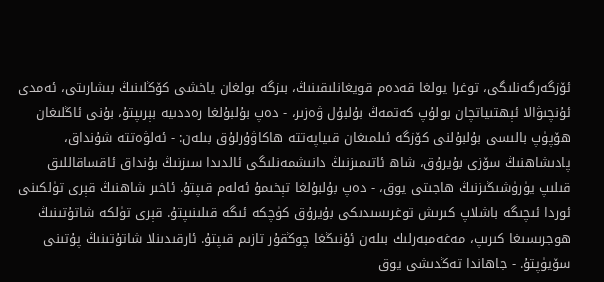ئۆزگەرگەنلىگى، توغرا يولغا قەدەم قويغانلىقىنىڭ، بىزگە بولغان ياخشى كۆڭلىنىڭ بىشارىتى، ئەمدى ئۇنچىۋالا ئېھتىياتچان بولۇپ كەتمەڭ بۇلبۇل ۋەزىر، - دەپ بۇلبۇلغا رەددىيە بېرىپتۇ، بۇنى ئاڭلىغان ھۆپۈپ بالىسى بۇلبۇلنى كۆزگە ئىلمىغان قىياپەتتە ھاكاۋۇرلۇق بىلەن: - ئەلۋەتتە شۇنداق، پادىشاھنىڭ سۆزى بۇيرۇق، شاھ ئاتىمىزنىڭ دانىشمەنلىگى ئالدىدا سىزنىڭ بۇنداق ئاقساقاللىق قىلىپ يۈرۈشىڭىزنىڭ ھاجىتى يوق، - دەپ بۇلبۇلغا تېخىمۇ ئەلەم قىپتۇ. ئاخىر شاھنىڭ قېرى تۈلكىنى ئوردا ئىچىگە باشلاپ كىرىش توغرىسىدىكى بۇيرۇق كۈچكە ئىگە قىلىنىپتۇ. قېرى تۈلكە شاتۇتىنىڭ ھوجرىسىغا كىرىپ، مەغەمبەرلىك بىلەن ئۇنىڭغا چوڭقۇر تازىم قىپتۇ. ئارقىدىنلا شاتۇتىنىڭ پۇتىنى سۆيۈپتۇ. - جاھاندا تەڭدىشى يوق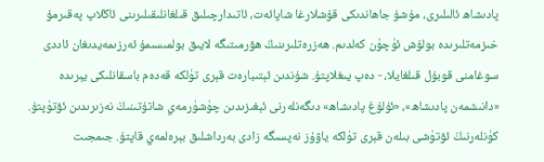پادىشاھ ئالىلىرى، مۇشۇ جاھاندىكى قۇشلارغا شاپائەت، ئاتىدارچىلىق قىلغانلىقىلىرىنى ئاڭلاپ پەقىرمۇ خىزمەتلىرىدە بولۇش ئۈچۈن كەلدىم. ھەزرەتلىرىنىڭ ھۆرمىتىگە لايىق بولمىسىمۇ ئەرزىمەيدىغان ئاددى سوغامنى قوبۇل قىلغايلا، - دەپ يىغلاپتۇ. شۇندىن ئېتىبارەت قېرى تۈلكە قەدەم باسقانلىكى يېرىدە «دانىشمەن پادىشاھ»، «ئۇلۇغ پادىشاھ» دىگەنلەرنى ئېغىزىدىن چۈشۈرمەي شاتۇتىنىڭ نەزىرىدىن ئۆتۈپتۇ. كۈنلەرنىڭ ئۆتۈشى بىلەن قېرى تۈلكە ياۋۇز نەپسىگە زادى بەرداشلىق بېرەلمەي قاپتۇ. جىمجىت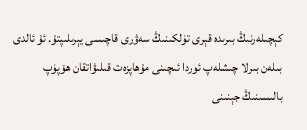كېچىلەرنىڭ بىرىدە قېرى تۈلكىنىڭ سەۋرى قاچىسى يېرىلىپتۇ. ئۇ ئالدى بىلەن بىرلا چىشلەپ ئوردا ئىچىنى مۇھاپزەت قىلىۋاتقان ھۆپۈپ بالىسىنىڭ جېنىنى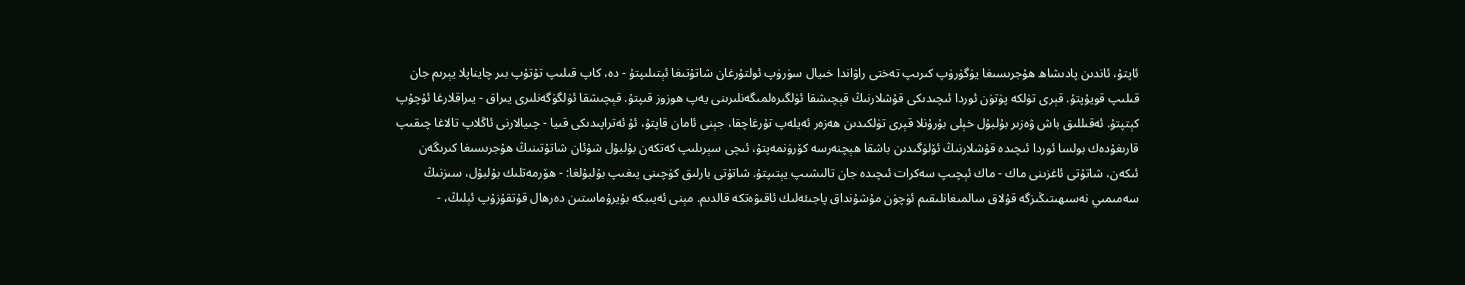ئاپتۇ، ئاندىن پادىشاھ ھۇجرىسىغا يۈگۈرۈپ كىرىپ تەختى راۋاندا خىيال سۈرۈپ ئولتۇرغان شاتۇتىغا ئېتىلىپتۇ - دە، كاپ قىلىپ تۇتۇپ بىر چايناپلا يېرىم جان قىلىپ قويۇپتۇ. قېرى تۈلكە پۈتۈن ئوردا ئىچىدىكى قۇشلارنىڭ قېچىشقا ئۈلگىرەلمىگەنلىرىنى يەپ ھوزوز قىپتۇ. قېچىشقا ئۈلگۈگەنلىرى يىراق - يىراقلارغا ئۇچۇپ كېتپتۇ. ئەقىللىق باش ۋەزىر بۇلبۇل خېلى بۇرۇنلا قېرى تۈلكىدىن ھەزەر ئەيلەپ تۇرغاچقا، جېنى ئامان قاپتۇ، ئۇ ئەتراپىدىكى قىيا - چىيالارنى ئاڭلاپ تالاغا چىقىپ قارىغۇدەك بولسا ئوردا ئىچىدە قۇشلارنىڭ ئۆلۈگىدىن باشقا ھېچنەرسە كۆرۈنمەپتۇ، ئىچى سېرىلىپ كەتكەن بۇلبۇل شۇئان شاتۇتىنىڭ ھۇجرىسىغا كىرىگەن ئىكەن، شاتۇتى ئاغزىنى ماك - ماك ئېچىپ سەكرات ئىچىدە جان تالىشىپ يېتىپتۇ. شاتۇتى بارلىق كۈچىنى يىغىپ بۇلبۇلغا: - ھۆرمەتلىك بۇلبۇل، سىزنىڭ سەمىمىي نەسىھىتىڭىزگە قۇلاق سالمىغانلىقىم ئۈچۈن مۇشۇنداق پاجىئەلىك ئاقىۋەتكە قالدىم. مېنى ئەيىبكە بۇيرۇماستىن دەرھال قۇتقۇزۇپ ئېلىڭ، -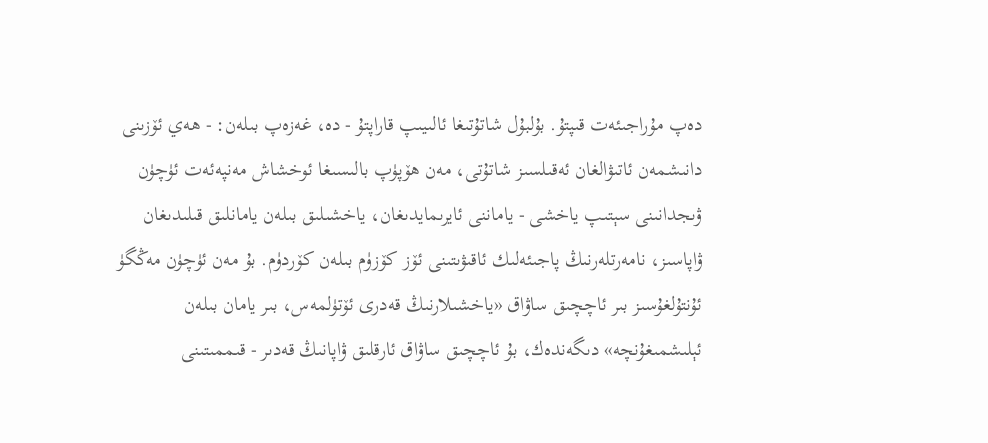دەپ مۇراجىئەت قىپتۇ. بۇلبۇل شاتۇتىغا ئالىيىپ قاراپتۇ - دە، غەزەپ بىلەن: - ھەي ئۆزىنى دانىشمەن ئاتىۋالغان ئەقىلسىز شاتۇتى، مەن ھۆپۈپ بالىسىغا ئوخشاش مەنپەئەت ئۈچۈن ۋىجدانىنى سېتىپ ياخشى - ياماننى ئايرىمايدىغان، ياخشىلىق بىلەن يامانلىق قىلىدىغان ۋاپاسىز، نامەرتلەرنىڭ پاجىئەلىك ئاقىۋىتىنى ئۆز كۆزۈم بىلەن كۆردۈم. بۇ مەن ئۈچۈن مەڭگۈ ئۇنتۇلغۇسىز بىر ئاچچىق ساۋاق «ياخشىلارنىڭ قەدرى ئۆتۈلمەس، بىر يامان بىلەن ئېلىشمىغۇنچە» دىگەندەك، بۇ ئاچچىق ساۋاق ئارقلىق ۋاپانىڭ قەدىر - قىممىتىنى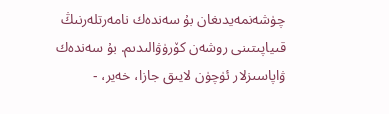چۈشەنمەيدىغان بۇ سەندەك نامەرتلەرنىڭ قىياپىتىنى روشەن كۆرۈۋالىدىم. بۇ سەندەك ۋاپاسىزلار ئۈچۈن لايىق جازا، خەير، -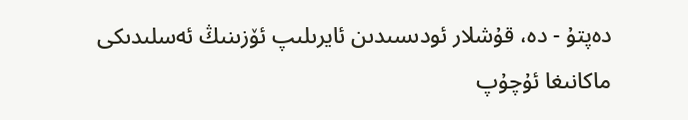دەپتۇ - دە، قۇشلار ئودىسىدىن ئايرىلىپ ئۆزىنىڭ ئەسلىدىكى ماكانىغا ئۇچۇپ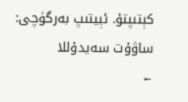كېتىپتۇ. ئېيتىپ بەرگۈچى: ساۋۇت سەيدۇللا
←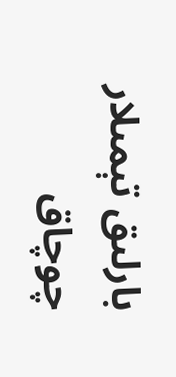بارلىق تېمىلار چوچاق